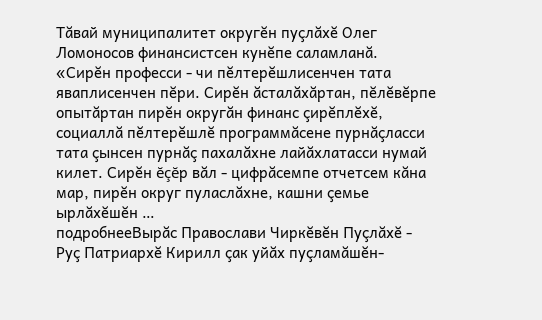Тăвай муниципалитет округĕн пуçлăхĕ Олег Ломоносов финансистсен кунĕпе саламланă.
«Сирĕн професси - чи пĕлтерĕшлисенчен тата яваплисенчен пĕри. Сирĕн ăсталăхăртан, пĕлĕвĕрпе опытăртан пирĕн округăн финанс çирĕплĕхĕ, социаллă пĕлтерĕшлĕ программăсене пурнăçласси тата çынсен пурнăç пахалăхне лайăхлатасси нумай килет. Сирĕн ĕçĕр вăл - цифрăсемпе отчетсем кăна мар, пирĕн округ пуласлăхне, кашни çемье ырлăхĕшĕн …
подробнееВырăс Православи Чиркĕвĕн Пуçлăхĕ - Руç Патриархĕ Кирилл çак уйăх пуçламăшĕн-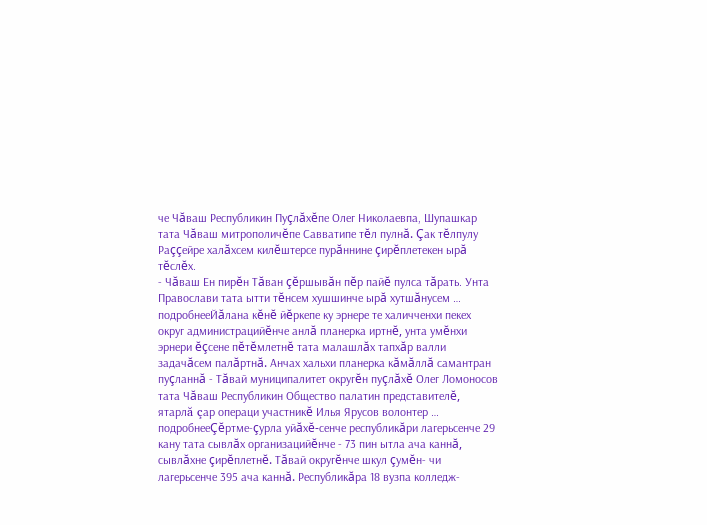че Чăваш Республикин Пуçлăхĕпе Олег Николаевпа, Шупашкар тата Чăваш митрополичĕпе Савватипе тĕл пулнă. Çак тĕлпулу Раççейре халăхсем килĕштерсе пурăннине çирĕплетекен ырă тĕслĕх.
- Чăваш Ен пирĕн Тăван çĕршывăн пĕр пайĕ пулса тăрать. Унта Православи тата ытти тĕнсем хушшинче ырă хутшăнусем …
подробнееЙăлана кĕнĕ йĕркепе ку эрнере те халичченхи пекех округ администрацийĕнче анлă планерка иртнĕ, унта умĕнхи эрнери ĕçсене пĕтĕмлетнĕ тата малашлăх тапхăр валли задачăсем палăртнă. Анчах хальхи планерка кăмăллă самантран пуçланнă - Тăвай муниципалитет округĕн пуçлăхĕ Олег Ломоносов тата Чăваш Республикин Общество палатин представителĕ, ятарлă çар операци участникĕ Илья Ярусов волонтер …
подробнееÇĕртме-çурла уйăхĕ-сенче республикăри лагерьсенче 29 кану тата сывлăх организацийĕнче - 73 пин ытла ача каннă, сывлăхне çирĕплетнĕ. Тăвай округĕнче шкул çумĕн- чи лагерьсенче 395 ача каннă. Республикăра 18 вузпа колледж-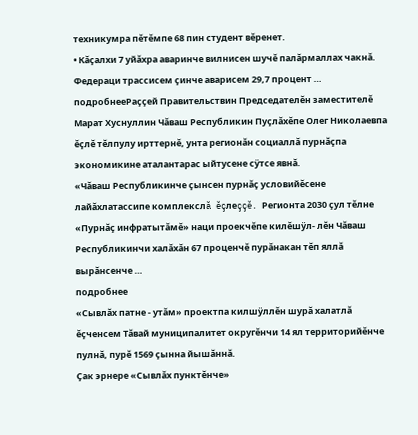техникумра пĕтĕмпе 68 пин студент вĕренет.
• Кăçалхи 7 уйăхра аваринче вилнисен шучĕ палăрмаллах чакнă. Федераци трассисем çинче аварисем 29,7 процент …
подробнееРаççей Правительствин Председателĕн заместителĕ Марат Хуснуллин Чăваш Республикин Пуçлăхĕпе Олег Николаевпа ĕçлĕ тĕлпулу ирттернĕ, унта регионăн социаллă пурнăçпа экономикине аталантарас ыйтусене сÿтсе явнă.
«Чăваш Республикинче çынсен пурнăç условийĕсене лайăхлатассипе комплекслă ĕçлеççĕ. Регионта 2030 çул тĕлне «Пурнăç инфратытăмĕ» наци проекчĕпе килĕшÿл- лĕн Чăваш Республикинчи халăхăн 67 проценчĕ пурăнакан тĕп яллă вырăнсенче …
подробнее
«Сывлăх патне - утăм» проектпа килшÿллĕн шурă халатлă ĕçченсем Тăвай муниципалитет округĕнчи 14 ял территорийĕнче пулнă, пурĕ 1569 çынна йышăннă.
Çак эрнере «Сывлăх пунктĕнче»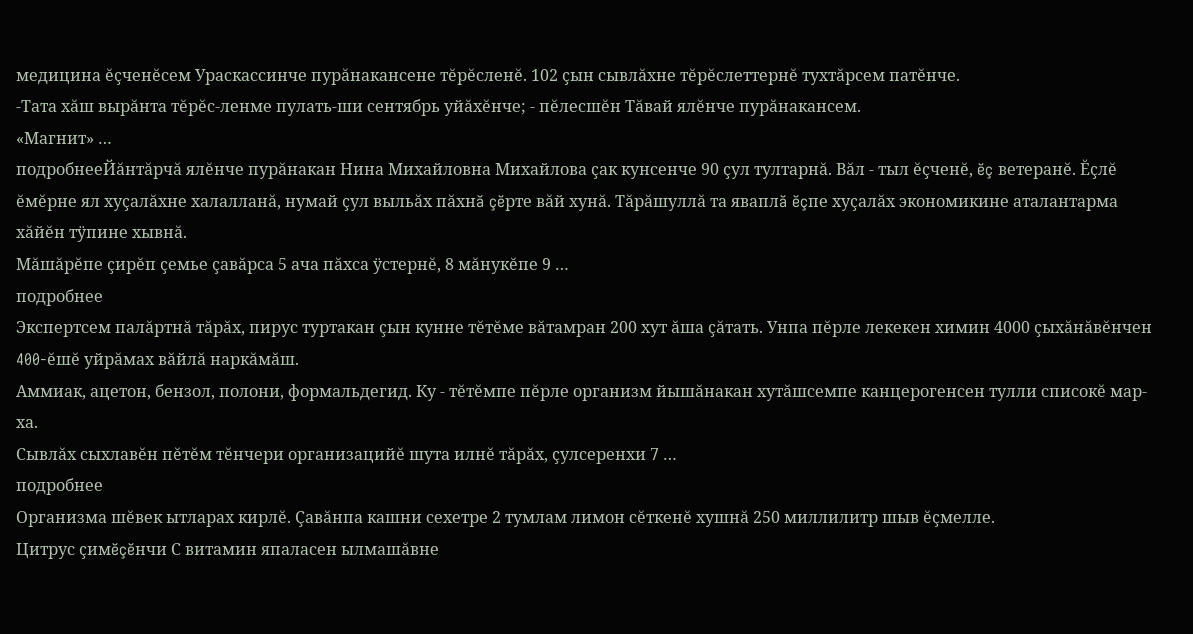медицина ĕçченĕсем Ураскассинче пурăнакансене тĕрĕсленĕ. 102 çын сывлăхне тĕрĕслеттернĕ тухтăрсем патĕнче.
-Тата хăш вырăнта тĕрĕс-ленме пулать-ши сентябрь уйăхĕнче; - пĕлесшĕн Тăвай ялĕнче пурăнакансем.
«Магнит» …
подробнееЙăнтăрчă ялĕнче пурăнакан Нина Михайловна Михайлова çак кунсенче 90 çул тултарнă. Вăл - тыл ĕçченĕ, ĕç ветеранĕ. Ĕçлĕ ĕмĕрне ял хуçалăхне халалланă, нумай çул выльăх пăхнă çĕрте вăй хунă. Тăрăшуллă та яваплă ĕçпе хуçалăх экономикине аталантарма хăйĕн тÿпине хывнă.
Мăшăрĕпе çирĕп çемье çавăрса 5 ача пăхса ÿстернĕ, 8 мăнукĕпе 9 …
подробнее
Экспертсем палăртнă тăрăх, пирус туртакан çын кунне тĕтĕме вăтамран 200 хут ăша çăтать. Унпа пĕрле лекекен химин 4000 çыхăнăвĕнчен 400-ĕшĕ уйрăмах вăйлă наркăмăш.
Аммиак, ацетон, бензол, полони, формальдегид. Ку - тĕтĕмпе пĕрле организм йышăнакан хутăшсемпе канцерогенсен тулли списокĕ мар-ха.
Сывлăх сыхлавĕн пĕтĕм тĕнчери организацийĕ шута илнĕ тăрăх, çулсеренхи 7 …
подробнее
Организма шĕвек ытларах кирлĕ. Çавăнпа кашни сехетре 2 тумлам лимон сĕткенĕ хушнă 250 миллилитр шыв ĕçмелле.
Цитрус çимĕçĕнчи С витамин япаласен ылмашăвне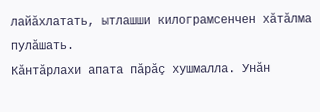лайăхлатать, ытлашши килограмсенчен хăтăлма пулăшать.
Кăнтăрлахи апата пăрăç хушмалла. Унăн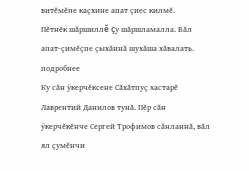витĕмĕпе каçхине апат çиес килмĕ.
Пĕтнĕк шăршиллĕ çу шăршламалла. Вăл апат-çимĕçпе çыхăннă шухăша хăвалать.
подробнее
Ку сăн ÿкерчĕксене Сăхăтпуç хастарĕ Лаврентий Данилов тунă. Пĕр сăн ÿкерчĕкĕнче Сергей Трофимов сăнланнă, вăл ял çумĕнчи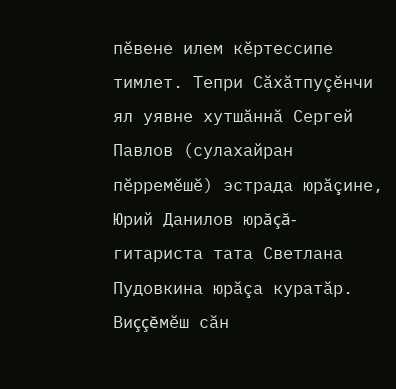пĕвене илем кĕртессипе тимлет. Тепри Сăхăтпуçĕнчи ял уявне хутшăннă Сергей Павлов (сулахайран пĕрремĕшĕ) эстрада юрăçине, Юрий Данилов юрăçă-гитариста тата Светлана Пудовкина юрăçа куратăр. Виççĕмĕш сăн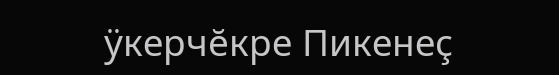ÿкерчĕкре Пикенеç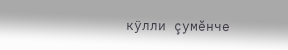кÿлли çумĕнче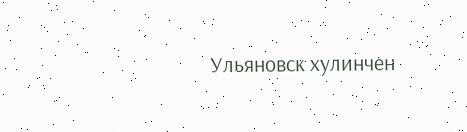Ульяновск хулинчен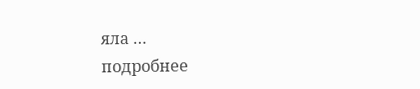яла …
подробнее